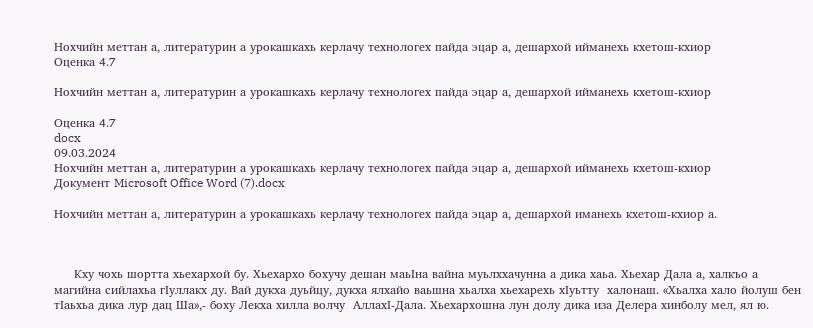Нохчийн меттан а, литературин а урокашкахь керлачу технологех пайда эцар а, дешархой ийманехь кхетош-кхиор
Оценка 4.7

Нохчийн меттан а, литературин а урокашкахь керлачу технологех пайда эцар а, дешархой ийманехь кхетош-кхиор

Оценка 4.7
docx
09.03.2024
Нохчийн меттан а, литературин а урокашкахь керлачу технологех пайда эцар а, дешархой ийманехь кхетош-кхиор
Документ Microsoft Office Word (7).docx

Нохчийн меттан а, литературин а урокашкахь керлачу технологех пайда эцар а, дешархой иманехь кхетош-кхиор а.



     Кху чохь шортта хьехархой бу. Хьехархо бохучу дешан маьIна вайна муьлххачунна а дика хаьа. Хьехар Дала а, халкъо а магийна сийлахьа гIуллакх ду. Вай дукха дуьйцу, дукха ялхайо ваьшна хьалха хьехарехь хIуьтту  халонаш. «Хьалха хало йолуш бен тIаьхьа дика лур дац Ша»,- боху Лекха хилла волчу  АллахI-Дала. Хьехархошна лун долу дика иза Делера хинболу мел, ял ю.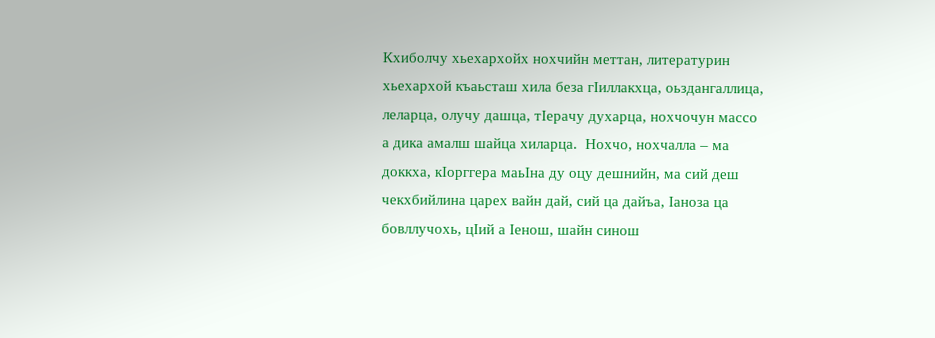Кхиболчу хьехархойх нохчийн меттан, литературин хьехархой къаьсташ хила беза гIиллакхца, оьздангаллица, леларца, олучу дашца, тIерачу духарца, нохчочун массо а дика амалш шайца хиларца.  Нохчо, нохчалла – ма доккха, кIорггера маьIна ду оцу дешнийн, ма сий деш чекхбийлина царех вайн дай, сий ца дайъа, Iаноза ца бовллучохь, цIий а Iенош, шайн синош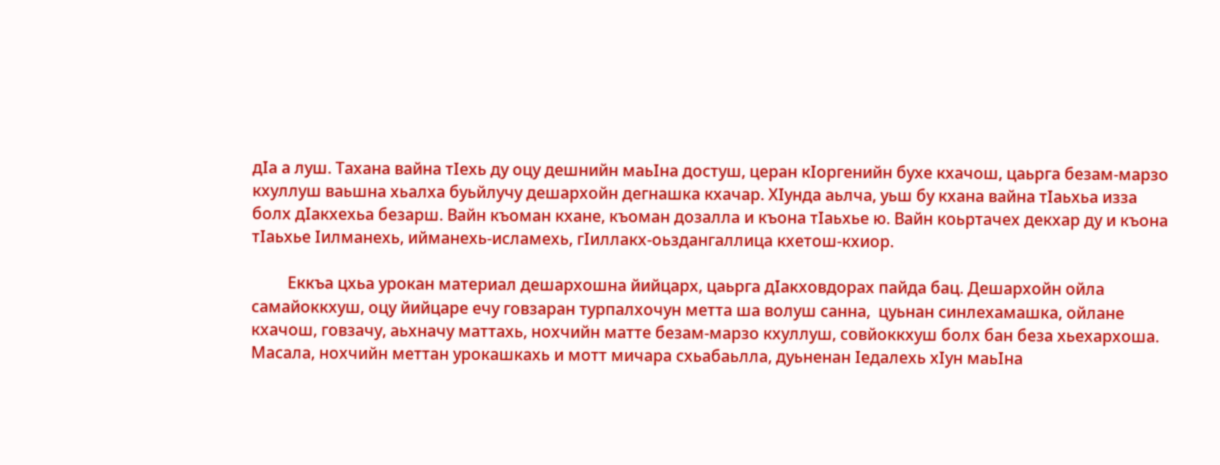дIа а луш. Тахана вайна тIехь ду оцу дешнийн маьIна достуш, церан кIоргенийн бухе кхачош, цаьрга безам-марзо кхуллуш ваьшна хьалха буьйлучу дешархойн дегнашка кхачар. ХIунда аьлча, уьш бу кхана вайна тIаьхьа изза болх дIакхехьа безарш. Вайн къоман кхане, къоман дозалла и къона тIаьхье ю. Вайн коьртачех декхар ду и къона тIаьхье Iилманехь, ийманехь-исламехь, гIиллакх-оьздангаллица кхетош-кхиор.

         Еккъа цхьа урокан материал дешархошна йийцарх, цаьрга дIакховдорах пайда бац. Дешархойн ойла самайоккхуш, оцу йийцаре ечу говзаран турпалхочун метта ша волуш санна,  цуьнан синлехамашка, ойлане кхачош, говзачу, аьхначу маттахь, нохчийн матте безам-марзо кхуллуш, совйоккхуш болх бан беза хьехархоша. Масала, нохчийн меттан урокашкахь и мотт мичара схьабаьлла, дуьненан Iедалехь хIун маьIна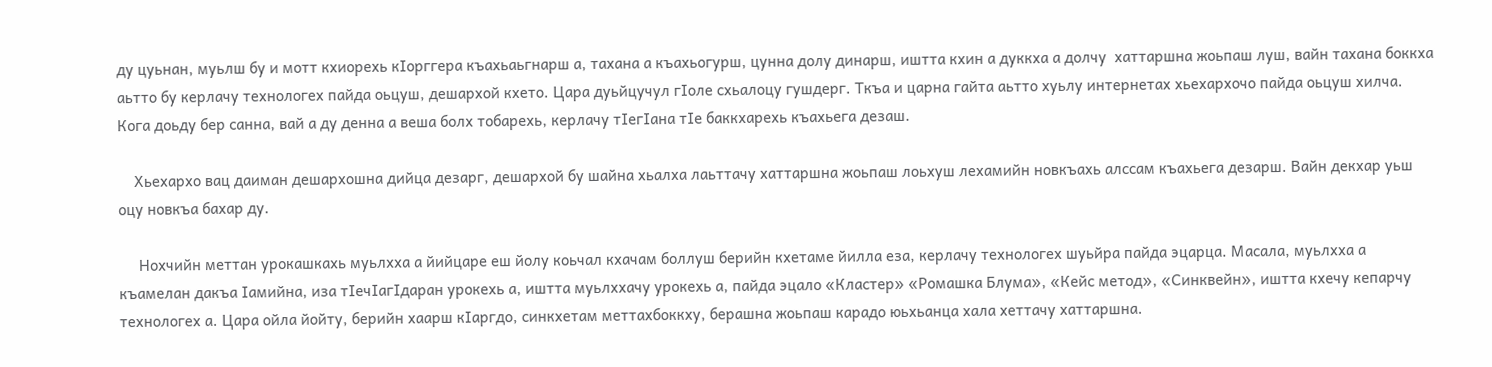ду цуьнан, муьлш бу и мотт кхиорехь кIорггера къахьаьгнарш а, тахана а къахьогурш, цунна долу динарш, иштта кхин а дуккха а долчу  хаттаршна жоьпаш луш, вайн тахана боккха аьтто бу керлачу технологех пайда оьцуш, дешархой кхето. Цара дуьйцучул гIоле схьалоцу гушдерг. Ткъа и царна гайта аьтто хуьлу интернетах хьехархочо пайда оьцуш хилча. Кога доьду бер санна, вай а ду денна а веша болх тобарехь, керлачу тIегIана тIе баккхарехь къахьега дезаш.

    Хьехархо вац даиман дешархошна дийца дезарг, дешархой бу шайна хьалха лаьттачу хаттаршна жоьпаш лоьхуш лехамийн новкъахь алссам къахьега дезарш. Вайн декхар уьш оцу новкъа бахар ду.

     Нохчийн меттан урокашкахь муьлхха а йийцаре еш йолу коьчал кхачам боллуш берийн кхетаме йилла еза, керлачу технологех шуьйра пайда эцарца. Масала, муьлхха а къамелан дакъа Iамийна, иза тIечIагIдаран урокехь а, иштта муьлххачу урокехь а, пайда эцало «Кластер» «Ромашка Блума», «Кейс метод», «Синквейн», иштта кхечу кепарчу технологех а. Цара ойла йойту, берийн хаарш кIаргдо, синкхетам меттахбоккху, берашна жоьпаш карадо юьхьанца хала хеттачу хаттаршна.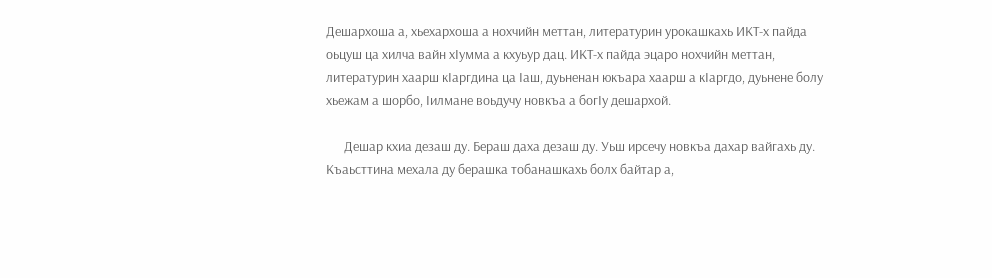Дешархоша а, хьехархоша а нохчийн меттан, литературин урокашкахь ИКТ-х пайда оьцуш ца хилча вайн хIумма а кхуьур дац. ИКТ-х пайда эцаро нохчийн меттан, литературин хаарш кIаргдина ца Iаш, дуьненан юкъара хаарш а кIаргдо, дуьнене болу хьежам а шорбо, Iилмане воьдучу новкъа а богIу дешархой.

      Дешар кхиа дезаш ду. Бераш даха дезаш ду. Уьш ирсечу новкъа дахар вайгахь ду. Къаьсттина мехала ду берашка тобанашкахь болх байтар а,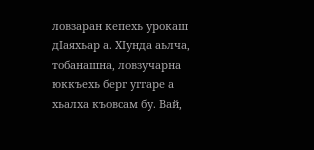ловзаран кепехь урокаш дIаяхьар а. ХIунда аьлча, тобанашна, ловзучарна юккъехь берг уггаре а хьалха къовсам бу. Вай,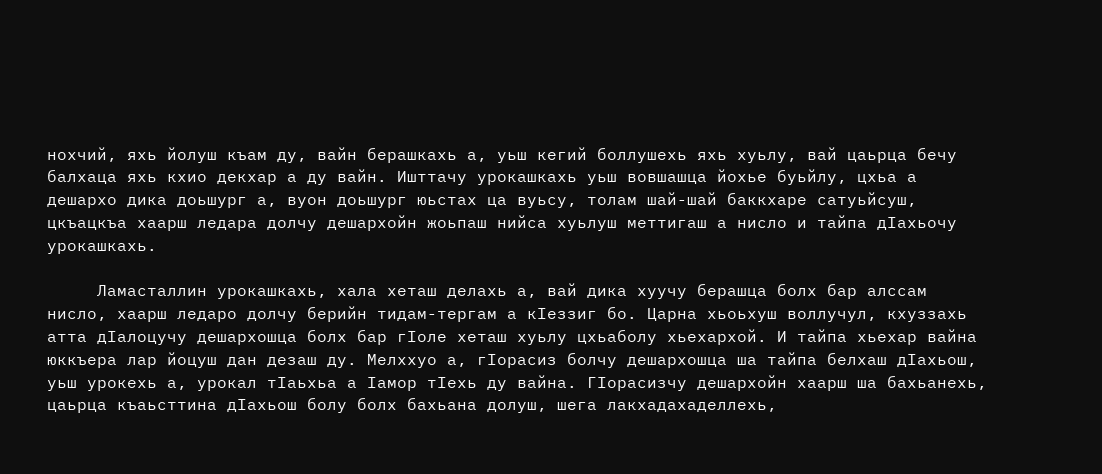нохчий, яхь йолуш къам ду, вайн берашкахь а, уьш кегий боллушехь яхь хуьлу, вай цаьрца бечу балхаца яхь кхио декхар а ду вайн. Ишттачу урокашкахь уьш вовшашца йохье буьйлу, цхьа а дешархо дика доьшург а, вуон доьшург юьстах ца вуьсу, толам шай-шай баккхаре сатуьйсуш, цкъацкъа хаарш ледара долчу дешархойн жоьпаш нийса хуьлуш меттигаш а нисло и тайпа дIахьочу урокашкахь.

     Ламасталлин урокашкахь, хала хеташ делахь а, вай дика хуучу берашца болх бар алссам нисло, хаарш ледаро долчу берийн тидам-тергам а кIеззиг бо. Царна хьоьхуш воллучул, кхуззахь атта дIалоцучу дешархошца болх бар гIоле хеташ хуьлу цхьаболу хьехархой. И тайпа хьехар вайна юккъера лар йоцуш дан дезаш ду. Мелххуо а, гIорасиз болчу дешархошца ша тайпа белхаш дIахьош, уьш урокехь а, урокал тIаьхьа а Iамор тIехь ду вайна. ГIорасизчу дешархойн хаарш ша бахьанехь, цаьрца къаьсттина дIахьош болу болх бахьана долуш, шега лакхадахаделлехь,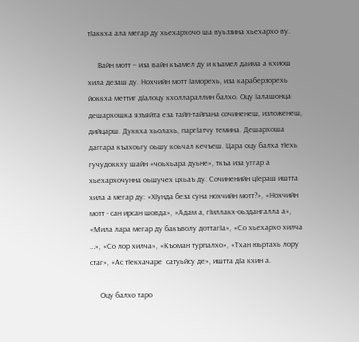тIаккха ала мегар ду хьехархочо ша вуьззина хьехархо ву.

     Вайн мотт – иза вайн къамел ду и къамел даима а кхиош хила дезаш ду. Нохчийн мотт Iаморехь, иза караберзорехь йоккха меттиг дIалоцу кхоллараллин балхо. Оцу Iалашонца дешархошка язъяйта еза тайп-тайпана сочиненеш, изложенеш, дийцарш. Дуккха хьолахь, паргIатчу темина. Дешархоша даггара къахоьгу оьшу коьчал кечъеш. Цара оцу балха тIехь гучудоккху шайн «чоьхьара дуьне», ткъа иза уггар а хьехархочунна оьшучех цхьаъ ду. Сочиненийн цIераш иштта хила а мегар ду: «ХIунда беза суна нохчийн мотт?», «Нохчийн мотт - сан ирсан шовда», «Адам а, гIиллакх-оьздангалла а», «Мила лара мегар ду бакъволу доттагIа», «Со хьехархо хилча …», «Со лор хилча», «Къоман турпалхо», «Тхан юьртахь лору стаг», «Ас тIекхачаре  сатуьйсу де», иштта дIа кхин а.

     Оцу балхо таро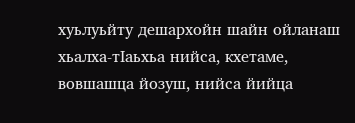хуьлуьйту дешархойн шайн ойланаш хьалха-тIаьхьа нийса, кхетаме, вовшашца йозуш, нийса йийца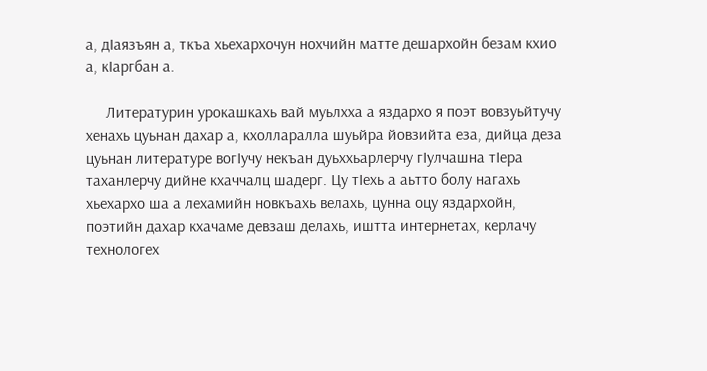а, дIаязъян а, ткъа хьехархочун нохчийн матте дешархойн безам кхио а, кIаргбан а.

     Литературин урокашкахь вай муьлхха а яздархо я поэт вовзуьйтучу хенахь цуьнан дахар а, кхолларалла шуьйра йовзийта еза, дийца деза цуьнан литературе вогIучу некъан дуьххьарлерчу гIулчашна тIера таханлерчу дийне кхаччалц шадерг. Цу тIехь а аьтто болу нагахь хьехархо ша а лехамийн новкъахь велахь, цунна оцу яздархойн, поэтийн дахар кхачаме девзаш делахь, иштта интернетах, керлачу технологех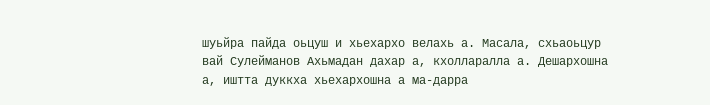шуьйра пайда оьцуш и хьехархо велахь а. Масала, схьаоьцур вай Сулейманов Ахьмадан дахар а, кхолларалла а. Дешархошна а, иштта дуккха хьехархошна а ма-дарра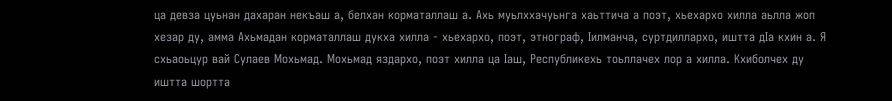ца девза цуьнан дахаран некъаш а, белхан корматаллаш а. Ахь муьлххачуьнга хаьттича а поэт, хьехархо хилла аьлла жоп хезар ду, амма Ахьмадан корматаллаш дукха хилла - хьехархо, поэт, этнограф, Iилманча, суртдиллархо, иштта дIа кхин а. Я схьаоьцур вай Сулаев Мохьмад. Мохьмад яздархо, поэт хилла ца Iаш, Республикехь тоьллачех лор а хилла. Кхиболчех ду иштта шортта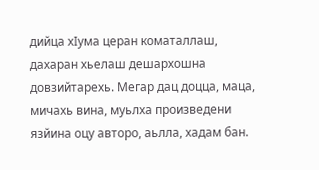дийца хIума церан коматаллаш, дахаран хьелаш дешархошна довзийтарехь. Мегар дац доцца, маца, мичахь вина, муьлха произведени язйина оцу авторо, аьлла, хадам бан.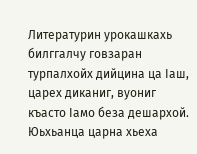Литературин урокашкахь билггалчу говзаран турпалхойх дийцина ца Iаш, царех диканиг, вуониг къасто Iамо беза дешархой. Юьхьанца царна хьеха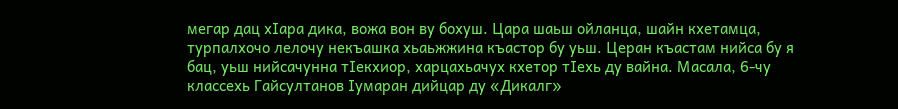мегар дац хIара дика, вожа вон ву бохуш. Цара шаьш ойланца, шайн кхетамца, турпалхочо лелочу некъашка хьаьжжина къастор бу уьш. Церан къастам нийса бу я бац, уьш нийсачунна тIекхиор, харцахьачух кхетор тIехь ду вайна. Масала, 6-чу классехь Гайсултанов Iумаран дийцар ду «Дикалг»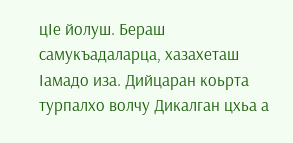цIе йолуш. Бераш самукъадаларца, хазахеташ  Iамадо иза. Дийцаран коьрта турпалхо волчу Дикалган цхьа а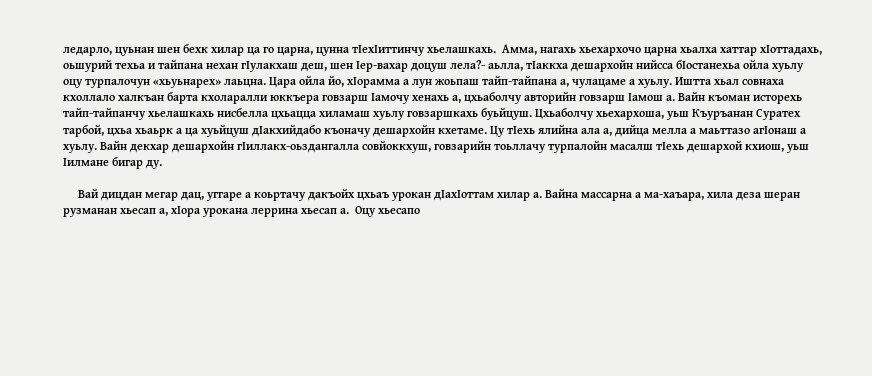ледарло, цуьнан шен бехк хилар ца го царна, цунна тIехIиттинчу хьелашкахь.  Амма, нагахь хьехархочо царна хьалха хаттар хIоттадахь, оьшурий техьа и тайпана нехан гIулакхаш деш, шен Iер-вахар доцуш лела?- аьлла, тIаккха дешархойн нийсса бIостанехьа ойла хуьлу оцу турпалочун «хьуьнарех» лаьцна. Цара ойла йо, хIорамма а лун жоьпаш тайп-тайпана а, чулацаме а хуьлу. Иштта хьал совнаха кхоллало халкъан барта кхоларалли юккъера говзарш Iамочу хенахь а, цхьаболчу авторийн говзарш Iамош а. Вайн къоман исторехь тайп-тайпанчу хьелашкахь нисбелла цхьацца хиламаш хуьлу говзаршкахь буьйцуш. Цхьаболчу хьехархоша, уьш Къуръанан Суратех тарбой, цхьа хьаьрк а ца хуьйцуш дIакхийдабо къоначу дешархойн кхетаме. Цу тIехь ялийна ала а, дийца мелла а маьттазо агIонаш а хуьлу. Вайн декхар дешархойн гIиллакх-оьздангалла совйоккхуш, говзарийн тоьллачу турпалойн масалш тIехь дешархой кхиош, уьш Iилмане бигар ду.

     Вай дицдан мегар дац, уггаре а коьртачу дакъойх цхьаъ урокан дIахIоттам хилар а. Вайна массарна а ма-хаъара, хила деза шеран рузманан хьесап а, хIора урокана леррина хьесап а.  Оцу хьесапо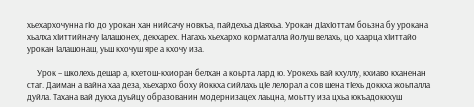хьехархочунна гIо до урокан хан нийсачу новкъа, пайдехьа дIаяхьа. Урокан дIахIоттам боьзна бу урокана хьалха хIиттийначу Iалашонех, декхарех. Нагахь хьехархо корматалла йолуш велахь, цо хаарца хIиттайо урокан Iалашонаш, уьш кхочуш яре а кхочу иза.

     Урок – школехь дешар а, кхетош-кхиоран белхан а коьрта лард ю. Урокехь вай кхуллу, кхиаво кханенан стаг. Даиман а вайна хаа деза, хьехархо боху йоккха сийлахь цIе лелорал а сов шена тIехь доккха жоьпалла дуйла. Тахана вай дукха дуьйцу образованин модернизацех лаьцна, моьтту иза цхьа юкъадоккхуш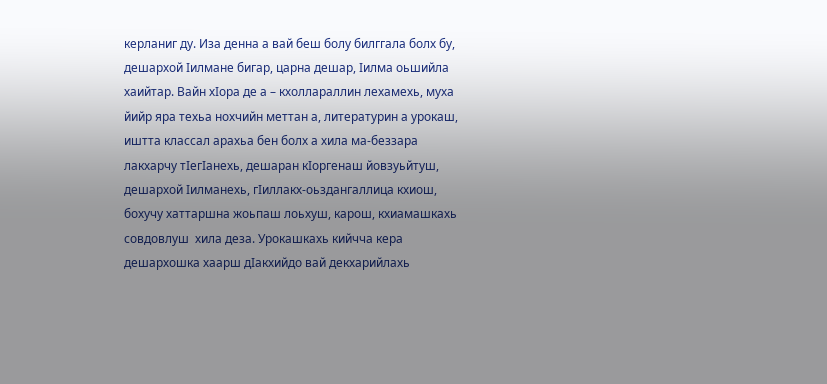керланиг ду. Иза денна а вай беш болу билггала болх бу, дешархой Iилмане бигар, царна дешар, Iилма оьшийла хаийтар. Вайн хIора де а – кхоллараллин лехамехь, муха йийр яра техьа нохчийн меттан а, литературин а урокаш, иштта классал арахьа бен болх а хила ма-беззара лакхарчу тIегIанехь, дешаран кIоргенаш йовзуьйтуш, дешархой Iилманехь, гIиллакх-оьздангаллица кхиош, бохучу хаттаршна жоьпаш лоьхуш, карош, кхиамашкахь совдовлуш  хила деза. Урокашкахь кийчча кера дешархошка хаарш дIакхийдо вай декхарийлахь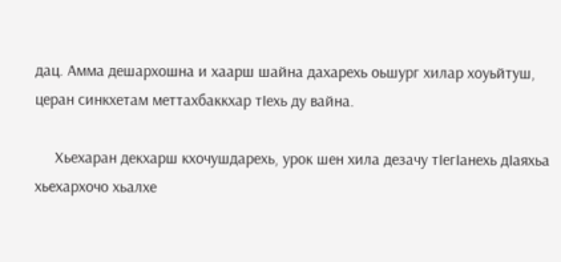дац. Амма дешархошна и хаарш шайна дахарехь оьшург хилар хоуьйтуш, церан синкхетам меттахбаккхар тIехь ду вайна.

     Хьехаран декхарш кхочушдарехь, урок шен хила дезачу тIегIанехь дIаяхьа хьехархочо хьалхе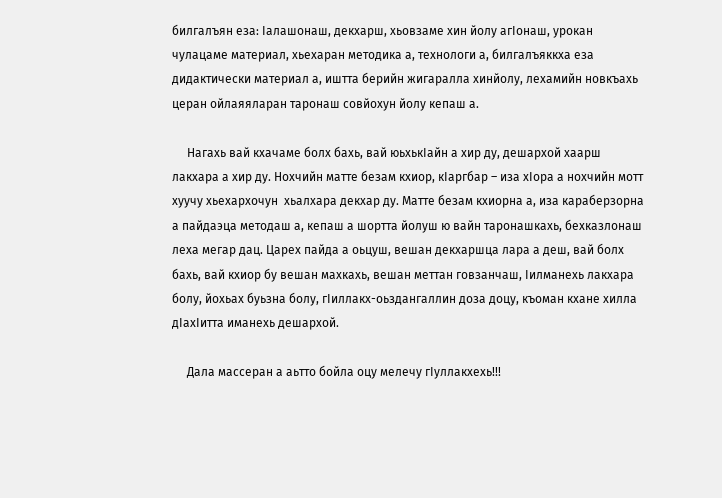билгалъян еза: Iалашонаш, декхарш, хьовзаме хин йолу агIонаш, урокан чулацаме материал, хьехаран методика а, технологи а, билгалъяккха еза дидактически материал а, иштта берийн жигаралла хинйолу, лехамийн новкъахь церан ойлаяяларан таронаш совйохун йолу кепаш а.

     Нагахь вай кхачаме болх бахь, вай юьхькIайн а хир ду, дешархой хаарш лакхара а хир ду. Нохчийн матте безам кхиор, кIаргбар – иза хIора а нохчийн мотт хуучу хьехархочун  хьалхара декхар ду. Матте безам кхиорна а, иза караберзорна а пайдаэца методаш а, кепаш а шортта йолуш ю вайн таронашкахь, бехказлонаш леха мегар дац. Царех пайда а оьцуш, вешан декхаршца лара а деш, вай болх бахь, вай кхиор бу вешан махкахь, вешан меттан говзанчаш, Iилманехь лакхара болу, йохьах буьзна болу, гIиллакх-оьздангаллин доза доцу, къоман кхане хилла дIахIитта иманехь дешархой.

     Дала массеран а аьтто бойла оцу мелечу гIуллакхехь!!!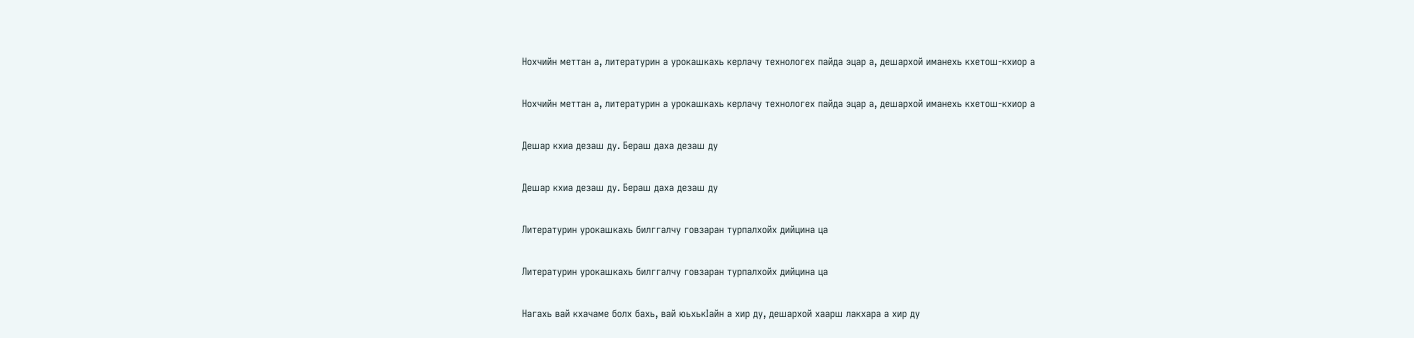Нохчийн меттан а, литературин а урокашкахь керлачу технологех пайда эцар а, дешархой иманехь кхетош-кхиор а

Нохчийн меттан а, литературин а урокашкахь керлачу технологех пайда эцар а, дешархой иманехь кхетош-кхиор а

Дешар кхиа дезаш ду. Бераш даха дезаш ду

Дешар кхиа дезаш ду. Бераш даха дезаш ду

Литературин урокашкахь билггалчу говзаран турпалхойх дийцина ца

Литературин урокашкахь билггалчу говзаран турпалхойх дийцина ца

Нагахь вай кхачаме болх бахь, вай юьхькIайн а хир ду, дешархой хаарш лакхара а хир ду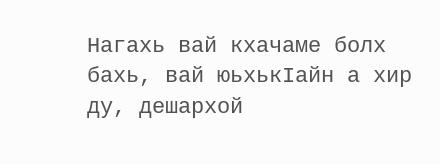Нагахь вай кхачаме болх бахь, вай юьхькIайн а хир ду, дешархой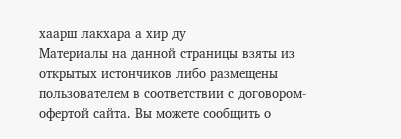хаарш лакхара а хир ду
Материалы на данной страницы взяты из открытых истончиков либо размещены пользователем в соответствии с договором-офертой сайта. Вы можете сообщить о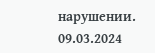нарушении.
09.03.2024